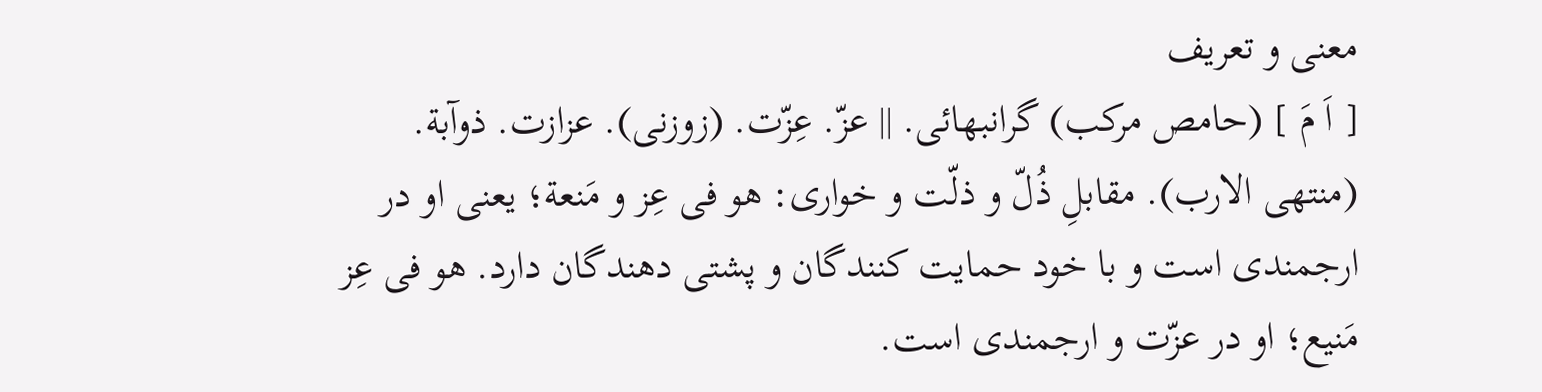معنی و تعریف
[ اَ مَ ] (حامص مرکب) گرانبهائی. || عزّ. عِزّت. (زوزنی). عزازت. ذوآبة. (منتهی الارب). مقابلِ ذُلّ و ذلّت و خواری: هو فی عِز و مَنعة؛ یعنی او در ارجمندی است و با خود حمایت کنندگان و پشتی دهندگان دارد. هو فی عِز مَنیع؛ او در عزّت و ارجمندی است.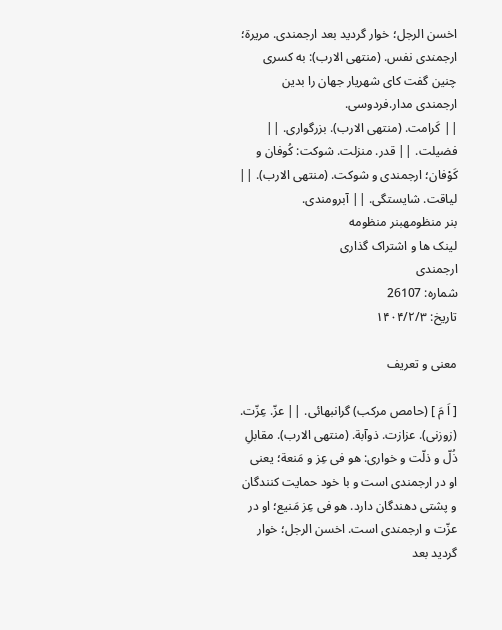اخسن الرجل؛ خوار گردید بعد ارجمندی. مریرة؛ ارجمندی نفس. (منتهی الارب): به کسری چنین گفت کای شهریار جهان را بدین ارجمندی مدار.فردوسی.
|| کَرامت. (منتهی الارب). بزرگواری. || فضیلت. || قدر. منزلت. شوکت: کُوفان و کَوْفان؛ ارجمندی و شوکت. (منتهی الارب). || لیاقت. شایستگی. || آبرومندی.
بنر منظومهبنر منظومه
لینک ها و اشتراک گذاری
ارجمندی
شماره: 26107
تاریخ: ۱۴۰۴/۲/۳

معنی و تعریف

[ اَ مَ ] (حامص مرکب) گرانبهائی. || عزّ. عِزّت. (زوزنی). عزازت. ذوآبة. (منتهی الارب). مقابلِ ذُلّ و ذلّت و خواری: هو فی عِز و مَنعة؛ یعنی او در ارجمندی است و با خود حمایت کنندگان و پشتی دهندگان دارد. هو فی عِز مَنیع؛ او در عزّت و ارجمندی است. اخسن الرجل؛ خوار گردید بعد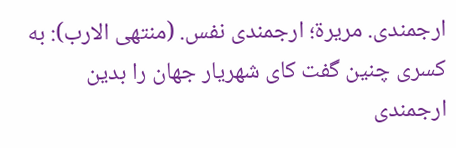ارجمندی. مریرة؛ ارجمندی نفس. (منتهی الارب): به کسری چنین گفت کای شهریار جهان را بدین ارجمندی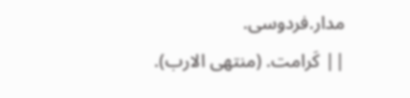مدار.فردوسی.
|| کَرامت. (منتهی الارب).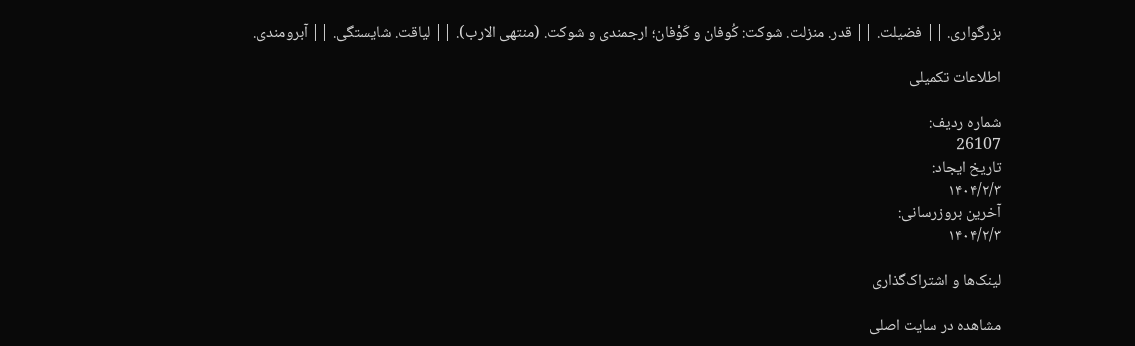بزرگواری. || فضیلت. || قدر. منزلت. شوکت: کُوفان و کَوْفان؛ ارجمندی و شوکت. (منتهی الارب). || لیاقت. شایستگی. || آبرومندی.

اطلاعات تکمیلی

شماره ردیف:
26107
تاریخ ایجاد:
۱۴۰۴/۲/۳
آخرین بروزرسانی:
۱۴۰۴/۲/۳

لینک‌ها و اشتراک‌گذاری

مشاهده در سایت اصلی